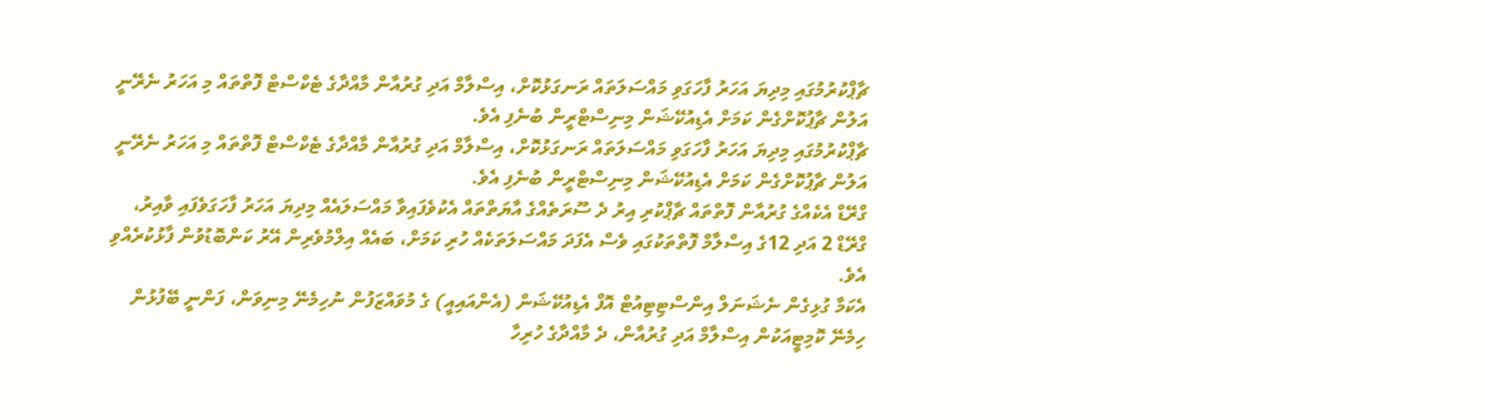ޗާޕްކުރުމުގައި މިދިޔަ އަހަރު ފާހަގަވި މައްސަލަތައް ރަނގަޅުކޮށް، އިސްލާމް އަދި ގުރުއާން މާއްދާގެ ޓެކްސްޓް ފޮތްތައް މި އަހަރު ނެރޭނީ އަލުން ޗާޕުކޮށްގެން ކަމަށް އެޑިއުކޭޝަން މިނިސްޓްރީން ބުނެފި އެވެ.
ޗާޕްކުރުމުގައި މިދިޔަ އަހަރު ފާހަގަވި މައްސަލަތައް ރަނގަޅުކޮށް، އިސްލާމް އަދި ގުރުއާން މާއްދާގެ ޓެކްސްޓް ފޮތްތައް މި އަހަރު ނެރޭނީ އަލުން ޗާޕުކޮށްގެން ކަމަށް އެޑިއުކޭޝަން މިނިސްޓްރީން ބުނެފި އެވެ.
ގްރޭޑް އެކެއްގެ ގުރުއާން ފޮތްތައް ޗާޕްކުރި އިރު ދެ ސޫރަތެއްގެ އާޔަތްތައް އެކުވެފައިވާ މައްސަލައެއް މިދިޔަ އަހަރު ފާހަގަވެފައި ވާއިރު، ގްރޭޑް 2 އަދި 12ގެ އިސްލާމް ފޮތްތަކުގައި ވެސް އެފަދަ މައްސަލަތަކެއް ހުރި ކަމަށް، ބައެއް އިލްމުވެރިން އޭރު ކަންބޮޑުވުން ފާޅުކުރެއްވި އެވެ.
އެކަމާ ގުޅިގެން ނެޝަނަލް އިންސްޓިޓިއުޓް އޮފް އެޑިއުކޭޝަން (އެންއައިއީ) ގެ މުވައްޒަފުން ނުހިމެނޭ މިނިވަން، ފަންނީ ބޭފުޅުން ހިމެނޭ ކޮމިޓީއަކުން އިސްލާމް އަދި ގުރުއާން، ދެ މާއްދާގެ ހުރިހާ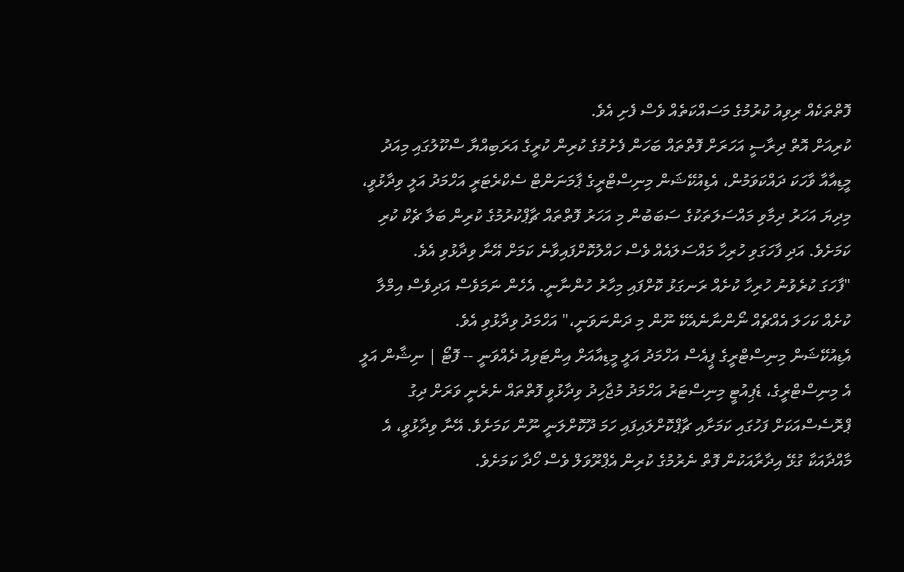ފޮތްތަކެއް ރިވިއު ކުރުމުގެ މަސައްކަތެއް ވެސް ފެށި އެވެ.
ކުރިއަށް އޮތް ދިރާސީ އަހަރަށް ފޮތްތައް ބަހަން ފެށުމުގެ ކުރިން ކުރީގެ އަރަބިއްޔާ ސްކޫލުގައި މިއަދު މީޑިއާއާ ވާހަކަ ދައްކަވަމުން، އެޑިއުކޭޝަން މިނިސްޓްރީގެ ޕާމަނަންޓް ސެކްރެޓަރީ އަހްމަދު އަލީ ވިދާޅުވީ، މިދިޔަ އަހަރު ދިމާވި މައްސަލަތަކުގެ ސަބަބުން މި އަހަރު ފޮތްތައް ޗާޕްކުރުމުގެ ކުރިން ބަލާ ޗެކް ކުރި ކަމަށެވެ. އަދި ފާހަގަވި ހުރިހާ މައްސަލައެއް ވެސް ހައްލުކޮށްފައިވާނެ ކަމަށް އޭނާ ވިދާޅުވި އެވެ.
"ފާހަގަ ކުރެވުނު ހުރިހާ ކުށެއް ރަނގަޅު ކޮށްފައި މިހާރު ހުންނާނީ. އެހެން ނަމަވެސް އަދިވެސް އިމްލާ ކުށެއް ކަހަލަ އެއްޗެއް ނޯންނާނެއެކޭ ނޫން މި ދަންނަވަނީ،" އަހްމަދު ވިދާޅުވި އެވެ.
އެޑިއުކޭޝަން މިނިސްޓްރީގެ ޕީއެސް އަހްމަދު އަލީ މީޑިއާއަށް އިންޓަވިއު ދެއްވަނީ -- ފޮޓޯ | ނިޝާން އަލީ
އެ މިނިސްޓްރީގެ، ޑެޕިއުޓީ މިނިސްޓަރު އަހްމަދު މުޖާހިދު ވިދާޅުވީ ފޮތްތައް ނެރެނީ ވަރަށް ދިގު ޕްރޮސެސްއަކަށް ފަހުގައި ކަމަށާއި ޗާޕްކޮށްލައިފައި ހަމަ ދޫކޮށްލަނީ ނޫން ކަމަށެވެ. އޭނާ ވިދާޅުވީ، އެ މާއްދާއަކާ ގުޅޭ އިދާރާއަކުން ފޮތް ނެރުމުގެ ކުރިން އެޕްރޫވަލް ވެސް ހޯދާ ކަމަށެވެ.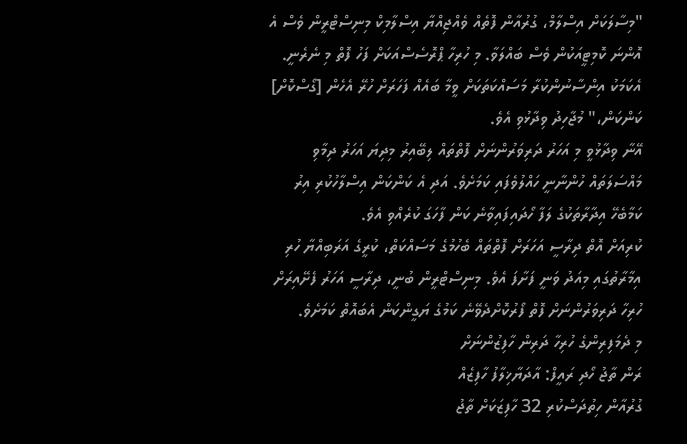"މިސާލަކަށް އިސްލާމް، ގުރުއާން ފޮތެއް ވެއްޖިއްޔާ އިސްލާމިކް މިނިސްޓްރީން ވެސް އެ އޮންނަ ކޮމިޓީއަކުން ވެސް ބައްލަވާ. މި ހުރިހާ ޕްރޮސެސްއަކަށް ފަހު ފޮތް މި ނެރެނީ. އެކަމަކު އިންސާނުންކުރާ މަސައްކަތަކަށް ވީމާ ބައެއް ފަހަރަށް ހުރޭ އެހެން [ގޯސްކޮށް] ކަންކަން،" މުޖާހިދު ވިދާޅުވި އެވެ.
އޭނާ ވިދާޅުވީ މި އަހަރު ދަރިވަރުންނަށް ފޮތްތައް ލިބޭއިރު މިދިޔަ އަހަރު ދިމާވި މައްސަލަތައް ހުންނާނީ ހައްލުވެފައި ކަމަށެވެ. އަދި އެ ކަންކަން އިސްލާހުކުރި އިރު ކަމާބެހޭ އިދާރާތަކުގެ ލަފާ ހޯދައިފައިވާނެ ކަން ފާހަގަ ކުރެއްވި އެވެ.
ކުރިއަށް އޮތް ދިރާސީ އަހަރަށް ފޮތްތައް ބެހުމުގެ މަސައްކަތް، ކުރީގެ އަރަބިއްޔާ ހުރި އިމާރާތުގައި މިއަދު ވަނީ ފަށާފަ އެވެ. މިނިސްޓްރީން ބުނީ، ދިރާސީ އަހަރު ފެށޭއިރަށް ހުރިހާ ދަރިވަރުންނަށް ފޮތް ފޯރުކޮށްދެވޭނެ ކަމުގެ ޔަގީންކަން އެބައޮތް ކަމަށެވެ.
މި ދެމަފިރިންގެ ހުރިހާ ދަރިން ހާފިޒުންނަށް
ރަން ތާޖު ހޯދި ރައީފް: އާދަޔާޚިލާފު ހާފިޒެއް
ގުރުއާން ހިތުދަސްކުރި 32 ހާފިޒަކަށް ތާޖު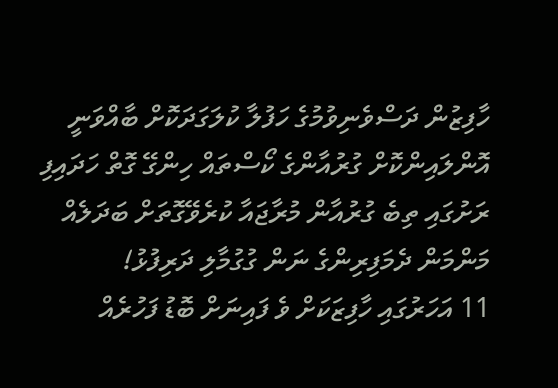ހާފިޒުން ދަސްވެނިވުމުގެ ހަފުލާ ކުލަގަދަކޮށް ބާއްވަނީ
އޮންލައިންކޮށް ގުރުއާންގެ ކޯސްތައް ހިންގޭ ގޮތް ހަދައިފި
ރަށުގައި ތިބެ ގުރުއާން މުރާޖައާ ކުރެވޭގޮތަށް ބަދަލެއް
މަންމަން ދެމަފިރިންގެ ނަން ގުގުމާލި ދަރިފުޅު!
11 އަހަރުގައި ހާފިޒަކަށް ވެ ފައިނަށް ބޮޑު ފަހުރެއް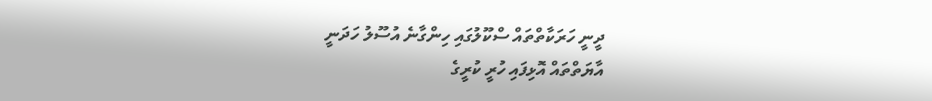ދީނީ ހަރަކާތްތައް ސްކޫލުގައި ހިންގާނެ އުސޫލު ހަދަނީ
އާޔަތްތައް އޮޅިފައި ހުރީ ކުރީގެ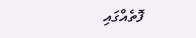ފޮތެއްގައި